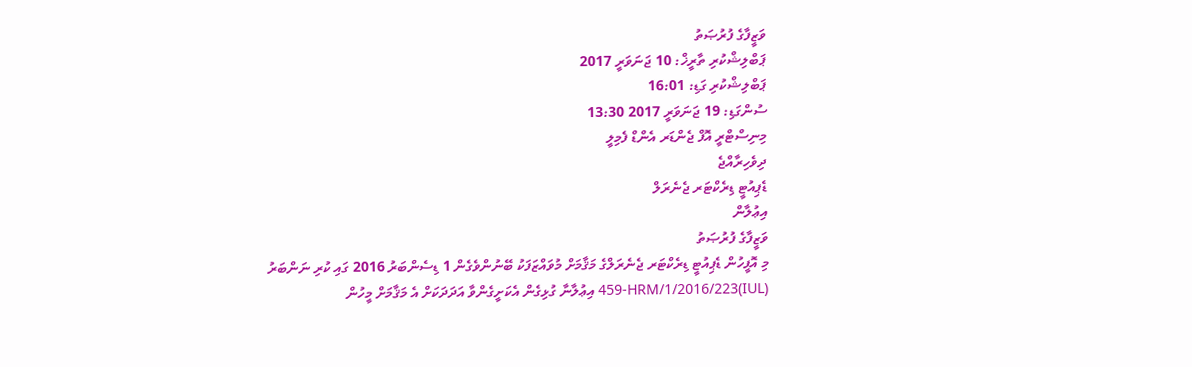ވަޒީފާގެ ފުރުޞަތު
ޕަބްލިޝްކުރި ތާރީޚް: 10 ޖަނަވަރީ 2017
ޕަބްލިޝްކުރި ގަޑި: 16:01
ސުންގަޑި: 19 ޖަނަވަރީ 2017 13:30
މިނިސްޓްރީ އޮފް ޖެންޑަރ އެންޑް ފެމިލީ
ދިވެހިރާއްޖެ
ޑެޕިއުޓީ ޑިރެކްޓަރ ޖެނެރަލް
އިޢުލާން
ވަޒީފާގެ ފުރުޞަތު
މި އޮފީހުން ޑެޕިއުޓީ ޑިރެކްޓަރ ޖެނެރަލްގެ މަޤާމަށް މުވައްޒަފަކު ބޭނުންވެގެން 1 ޑިސެންބަރު 2016 ގައި ކުރި ނަންބަރު (IUL)459-HRM/1/2016/223 އިޢުލާނާ ގުޅިގެން އެކަށީގެންވާ އަދަދަކަށް އެ މަޤާމަށް މީހުން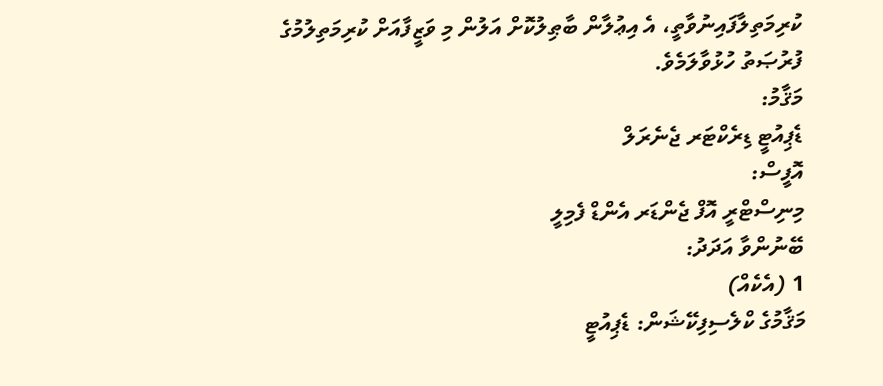ކުރިމަތިލާފައިނުވާތީ، އެ އިޢުލާން ބާޠިލުކޮށް އަލުން މި ވަޒީފާއަށް ކުރިމަތިލުމުގެ ފުރުޞަތު ހުޅުވާލަމެވެ.
މަޤާމު:
ޑެޕިއުޓީ ޑިރެކްޓަރ ޖެނެރަލް
އޮފީސް:
މިނިސްޓްރީ އޮފް ޖެންޑަރ އެންޑް ފެމިލީ
ބޭނުންވާ އަދަދު:
1 (އެކެއް)
މަޤާމުގެ ކްލެސިފިކޭޝަން: ޑެޕިއުޓީ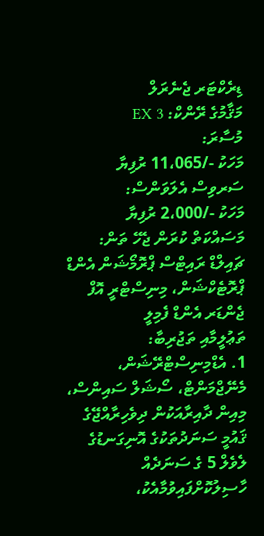ޑިރެކްޓަރ ޖެނެރަލް
މަޤާމުގެ ރޭންކް: EX 3
މުސާރަ:
މަހަކު -/11،065 ރުފިޔާ
ސަރވިސް އެލަވަންސް:
މަހަކު -/2،000 ރުފިޔާ
މަސައްކަތް ކުރަން ޖެހޭ ތަން:
ޗައިލްޑް ރައިޓްސް ޕްރޮމޯޝަން އެންޑް ޕްރޮޓެކްޝަން، މިނިސްޓްރީ އޮފް ޖެންޑަރ އެންޑް ފެމިލީ
ތަޢުލީމާއި ތަޖުރިބާ:
1. އެޑްމިނިސްޓްރޭޝަން، މެނޭޖްމަންޓް، ސޯޝަލް ސައިންސް، މިއިން ދާއިރާއަކުން ދިވެހިރާއްޖޭގެ ޤައުމީ ސަނަދުތަކުގެ އޮނިގަނޑުގެ ލެވެލް 5 ގެ ސަނަދެއް ހާސިލުކޮށްފައިވުމާއެކު،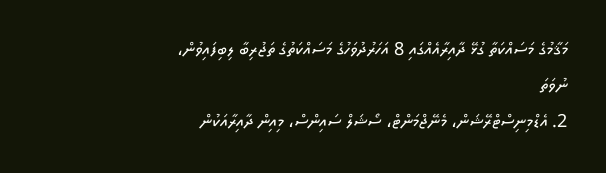މަޤާމުގެ މަސައްކަތާ ގުޅޭ ދާއިރާއެއްގައި 8 އަހަރުދުވަހުގެ މަސައްކަތުގެ ތަޖުރިބާ ލިބިފައިވުން،
ނުވަތަ
2. އެޑްމިނިސްޓްރޭޝަން، މެނޭޖްމަންޓް، ސޯޝަލް ސައިންސް، މިއިން ދާއިރާއަކުން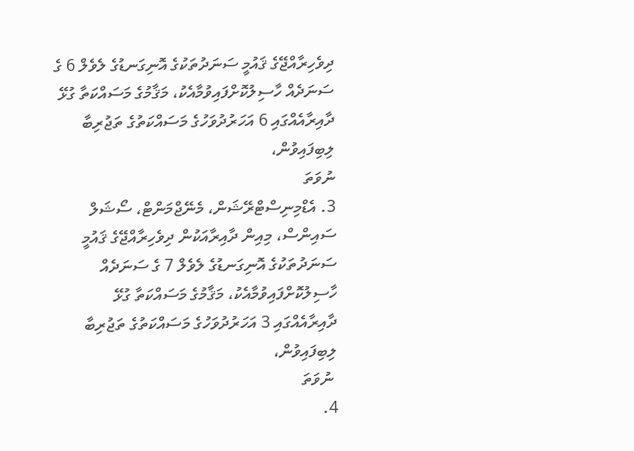ދިވެހިރާއްޖޭގެ ޤައުމީ ސަނަދުތަކުގެ އޮނިގަނޑުގެ ލެވެލް 6 ގެ ސަނަދެއް ހާސިލުކޮށްފައިވުމާއެކު، މަޤާމުގެ މަސައްކަތާ ގުޅޭ ދާއިރާއެއްގައި 6 އަހަރުދުވަހުގެ މަސައްކަތުގެ ތަޖުރިބާ ލިބިފައިވުން،
ނުވަތަ
3. އެޑްމިނިސްޓްރޭޝަން، މެނޭޖްމަންޓް، ސޯޝަލް ސައިންސް، މިއިން ދާއިރާއަކުން ދިވެހިރާއްޖޭގެ ޤައުމީ ސަނަދުތަކުގެ އޮނިގަނޑުގެ ލެވެލް 7 ގެ ސަނަދެއް ހާސިލުކޮށްފައިވުމާއެކު، މަޤާމުގެ މަސައްކަތާ ގުޅޭ ދާއިރާއެއްގައި 3 އަހަރުދުވަހުގެ މަސައްކަތުގެ ތަޖުރިބާ ލިބިފައިވުން،
 ނުވަތަ
4.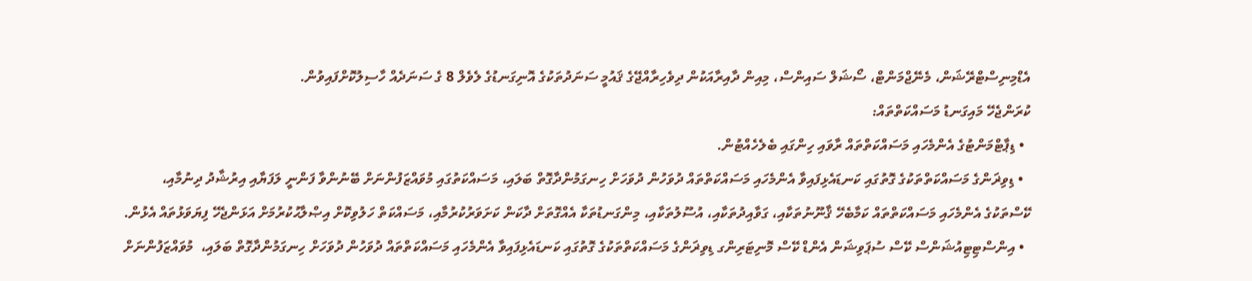އެޑްމިނިސްޓްރޭޝަން، މެނޭޖްމަންޓް، ސޯޝަލް ސައިންސް، މިއިން ދާއިރާއަކުން ދިވެހިރާއްޖޭގެ ޤައުމީ ސަނަދުތަކުގެ އޮނިގަނޑުގެ ލެވެލް 8 ގެ ސަނަދެއް ހާސިލުކޮށްފައިވުން.
ކުރަންޖެހޭ މައިގަނޑު މަސައްކަތްތައް:
  • ޑިޕާޓްމަންޓުގެ އެންމެހައި މަސައްކަތްތައް ރާވައި ހިންގައި ބެލެހެއްޓުން.
  • ޑިވިޜަންގެ މަސައްކަތްތަކުގެ ގޮތުގައި ކަނޑައެޅިފައިވާ އެންމެހައި މަސައްކަތްތައް ދުވަހުން ދުވަހަށް ހިނގަމުންދާގޮތް ބަލައި، މަސައްކަތުގައި މުވައްޒަފުންނަށް ބޭނުންވާ ފަންނީ ލަފަޔާއި އިރުޝާދު ދިނުމާއި، ކޭސްތަކުގެ އެންމެހައި މަސައްކަތްތައް ކަމާބެހޭ ޤާނޫނުތަކާއި، ގަވާއިދުތަކާއި، އުސޫލުތަކާއި، މިންގަނޑުތަކާ އެއްގޮތަށް ދާކަން ކަށަވަރުކުރުމާއި، މަސައްކަތް ހަލުވިކޮށް އިޞްލާޙުކުރުމަށް އަޅަންޖެހޭ ފިޔަވަޅުތައް އެޅުން.
  • އިންސްޓިޓިއުޝަންސް ކޭސް ސުޕަވިޝަން އެންޑް ކޭސް މޮނިޓަރިންގ ޑިވިޜަންގެ މަސައްކަތްތަކުގެ ގޮތުގައި ކަނޑައެޅިފައިވާ އެންމެހައި މަސައްކަތްތައް ދުވަހުން ދުވަހަށް ހިނގަމުންދާގޮތް ބަލައި،  މުވައްޒަފުންނަށް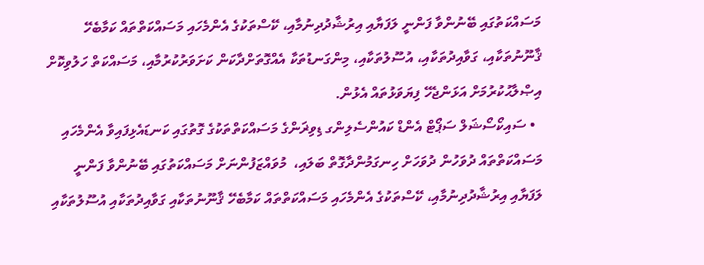މަސައްކަތުގައި ބޭނުންވާ ފަންނީ ލަފަޔާއި އިރުޝާދުދިނުމާއި، ކޭސްތަކުގެ އެންމެހައި މަސައްކަތްތައް ކަމާބެހޭ ޤާނޫނުތަކާއި، ގަވާއިދުތަކާއި، އުސޫލުތަކާއި، މިންގަނޑުތަކާ އެއްގޮތަށްދާކަން ކަށަވަރުކުރުމާއި، މަސައްކަތް ހަލުވިކޮށް އިޞްލާޙުކުރުމަށް އަޅަންޖެހޭ ފިޔަވަޅުތައް އެޅުން.
  • ސައިކޯސޯޝަލް ސަޕޯޓް އެންޑް ކައުންސެލިންގ ޑިވިޜަންގެ މަސައްކަތްތަކުގެ ގޮތުގައި ކަނޑައެޅިފައިވާ އެންމެހައި މަސައްކަތްތައް ދުވަހުން ދުވަހަށް ހިނގަމުންދާގޮތް ބަލައި،  މުވައްޒަފުންނަށް މަސައްކަތުގައި ބޭނުންވާ ފަންނީ ލަފަޔާއި އިރުޝާދުދިނުމާއި، ކޭސްތަކުގެ އެންމެހައި މަސައްކަތްތައް ކަމާބެހޭ ޤާނޫނުތަކާއި ގަވާއިދުތަކާއި އުސޫލުތަކާއި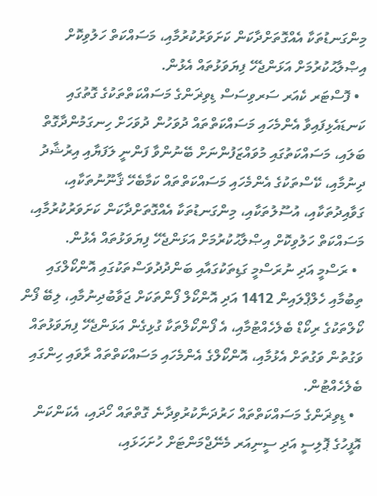މިންގަނޑުތަކާ އެއްގޮތަށްދާކަން ކަށަވަރުކުރުމާއި، މަސައްކަތް ހަލުވިކޮށް އިޞްލާޙުކުރުމަށް އަޅަންޖެހޭ ފިޔަވަޅުތައް އެޅުން.
  • ފޮސްޓަރ ކެއަރ ސަރވިސަސް ޑިވިޜަންގެ މަސައްކަތްތަކުގެ ގޮތުގައި ކަނޑައެޅިފައިވާ އެންމެހައި މަސައްކަތްތައް ދުވަހުން ދުވަހަށް ހިނގަމުންދާގޮތް ބަލައި، މަސައްކަތުގައި މުވައްޒަފުންނަށް ބޭނުންވާ ފަންނީ ލަފަޔާއި އިރުޝާދު ދިނުމާއި، ކޭސްތަކުގެ އެންމެހައި މަސައްކަތްތައް ކަމާބެހޭ ޤާނޫނުތަކާއި، ގަވާއިދުތަކާއި، އުސޫލުތަކާއި، މިންގަނޑުތަކާ އެއްގޮތަށްދާކަން ކަށަވަރުކުރުމާއި، މަސައްކަތް ހަލުވިކޮށް އިޞްލާޙުކުރުމަށް އަޅަންޖެހޭ ފިޔަވަޅުތައް އެޅުން.
  • ރަސްމީ އަދި ނުރަސްމީ ގަޑިތަކުގައާއި ބަންދުދުވަސްތަކުގައި އޮންކޯލްގައި ތިބުމާއި ހެލްޕްލައިން 1412 އަދި އޮންކޯލް ފޯންތަކަށް ޖަވާބުދިނުމާއި، ލިބޭ ފޯން ކޯލްތަކުގެ ރިކޯޑް ބެލެހެއްޓުމާއި، އެ ފޯންކޯލްތަކާ ގުޅިގެން އަޅަންޖެހޭ ފިޔަވަޅުތައް ވަގުތުން ވަގުތަށް އެޅުމާއި، އޮންކޯލްގެ އެންމެހައި މަސައްކަތްތައް ރާވައި ހިންގައި ބެލެހެއްޓުން.
  • ޑިވިޜަންގެ މަސައްކަތްތައް ހަރުދަނާކުރުވިދާނެ ގޮތްތައް ހޯދައި، އެކަންކަން އޮފީހުގެ ޕޮލިސީ އަދި ސީނިއަރ މެނޭޖްމަންޓަށް ހުށަހަޅައި،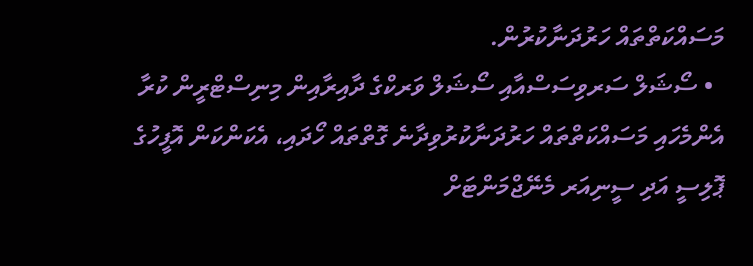މަސައްކަތްތައް ހަރުދަނާކުރުން.
  • ސޯޝަލް ސަރވިސަސްއާއި ސޯޝަލް ވަރކްގެ ދާއިރާއިން މިނިސްޓްރީން ކުރާ އެންމެހައި މަސައްކަތްތައް ހަރުދަނާކުރުވިދާނެ ގޮތްތައް ހޯދައި، އެކަންކަން އޮފީހުގެ ޕޮލިސީ އަދި ސީނިއަރ މެނޭޖްމަންޓަށް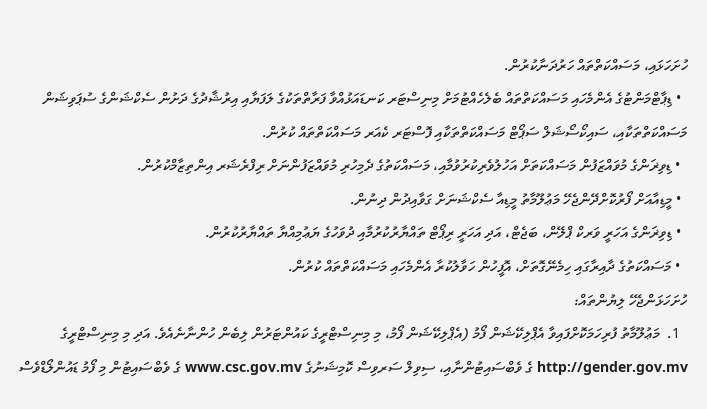ހުށަހަޅައި، މަސައްކަތްތައް ހަރުދަނާކުރުން.
  • ޑިޕާޓްމަންޓުގެ އެންމެހައި މަސައްކަތްތައް ބެލެހެއްޓުމަށް މިނިސްޓަރ ކަނޑައަޅުއްވާ ފަރާތްތަކުގެ ލަފަޔާއި އިރުޝާދުގެ ދަށުން ސެކްޝަންގެ ސުޕަވިޝަން މަސައްކަތްތަކާއި، ސައިކޯސޯޝަލް ސަޕޯޓް މަސައްކަތްތަކާއި ފޮސްޓަރ ކެއަރ މަސައްކަތްތައް ކުރުން.
  • ޑިވިޜަންގެ މުވައްޒަފުން މަސައްކަތަށް އަހުލުވެރިކުރުވުމާއި، މަސައްކަތުގެ ދެމިހުރި މުވައްޒަފުންނަށް ރިފްރެޝަރ އިންތިޒާމްކުރުން.
  • މީޑިއާއަށް ފޯރުކޮށްދޭންޖެހޭ މަޢުލޫމާތު މީޑިއާ ސެކްޝަނަށް ގަވާއިދުން ދިނުން.
  • ޑިވިޜަންގެ އަހަރީ ވަރކް ޕްލޭން، ބަޖެޓް، އަދި އަހަރީ ރިޕޯޓް ތައްޔާރުކުރުމާއި ދުވަހުގެ ޔަޢުމިއްޔާ ތައްޔާރުކުރުން.
  • މަސައްކަތުގެ ދާއިރާގައި ހިމެނޭގޮތަށް، އޮފީހުން ހަވާލުކުރާ އެންމެހައި މަސައްކަތްތައް ކުރުން.
ހުށަހަޅަންޖެހޭ ލިޔުންތައް:
  1.  މަޢުލޫމާތު ފުރިހަމަކޮށްފައިވާ އެޕްލިކޭޝަން ފޯމު (އެޕްލިކޭޝަން ފޯމު، މި މިނިސްޓްރީގެ ކައުންޓަރުން ލިބެން ހުންނާނެއެވެ. އަދި މި މިނިސްޓްރީގެ http://gender.gov.mv ގެ ވެބްސައިޓުންނާއި، ސިވިލް ސަރވިސް ކޮމިޝަނުގެ www.csc.gov.mv ގެ ވެބްސައިޓުން މި ފޯމު ޑައުންލޯޑްވެސް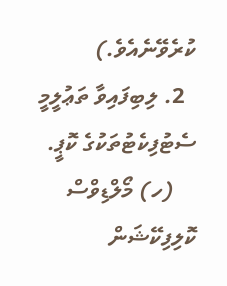ކުރެވޭނެއެވެ.)
  2. ލިބިފައިވާ ތަޢުލީމީ ސެޓުފިކެޓުތަކުގެ ކޮޕީ.
    (ހ) މޯލްޑިވްސް ކޮލިފިކޭޝަން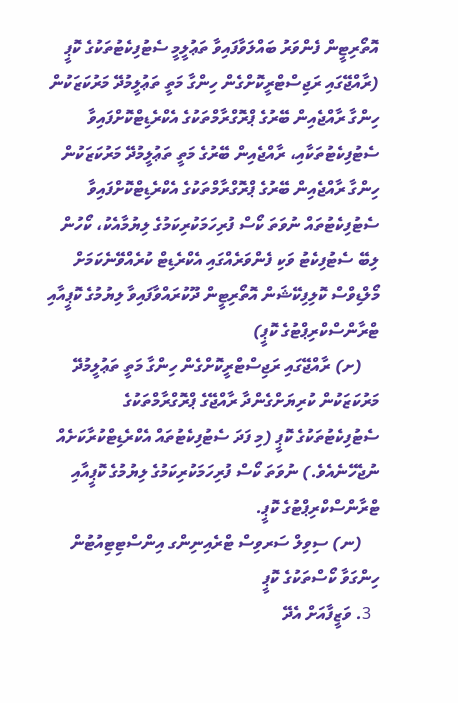އޮތޯރިޓީން ފެންވަރު ބައްލަވާފައިވާ ތަޢުލީމީ ސެޓުފިކެޓުތަކުގެ ކޮޕީ (ރާއްޖޭގައި ރަޖިސްޓްރީކޮށްގެން ހިންގާ މަތީ ތަޢުލީމުދޭ މަރުކަޒަކުން ހިންގާ ރާއްޖެއިން ބޭރުގެ ޕްރޮގްރާމްތަކުގެ އެކްރެޑިޓްކޮށްފައިވާ ސެޓުފިކެޓުތަކާއި، ރާއްޖެއިން ބޭރުގެ މަތީ ތަޢުލީމުދޭ މަރުކަޒަކުން ހިންގާ ރާއްޖެއިން ބޭރުގެ ޕްރޮގްރާމްތަކުގެ އެކްރެޑިޓްކޮށްފައިވާ ސެޓުފިކެޓުތައް ނުވަތަ ކޯސް ފުރިހަމަކުރިކަމުގެ ލިޔުމާއެކު، ކޯހުން ލިބޭ ސެޓުފިކެޓު ވަކި ފެންވަރެއްގައި އެކްރެޑިޓް ކުރެއްވޭނެކަމަށް މޯލްޑިވްސް ކޮލިފިކޭޝަން އޮތޯރިޓީން ދޫކުރައްވާފައިވާ ލިޔުމުގެ ކޮޕީއާއި ޓްރާންސްކްރިޕްޓުގެ ކޮޕީ)
    (ށ) ރާއްޖޭގައި ރަޖިސްޓްރީކޮށްގެން ހިންގާ މަތީ ތަޢުލީމުދޭ މަރުކަޒަކުން ކުރިޔަށްގެންދާ ރާއްޖޭގެ ޕްރޮގްރާމްތަކުގެ ސެޓުފިކެޓުތަކުގެ ކޮޕީ (މި ފަދަ ސެޓުފިކެޓުތައް އެކްރެޑިޓްކުރާކަށެއް ނުޖެހޭނެއެވެ.) ނުވަތަ ކޯސް ފުރިހަމަކުރިކަމުގެ ލިޔުމުގެ ކޮޕީއާއި ޓްރާންސްކްރިޕްޓުގެ ކޮޕީ.
    (ނ) ސިވިލް ސަރވިސް ޓްރެއިނިންގ އިންސްޓިޓިއުޓުން ހިންގަވާ ކޯސްތަކުގެ ކޮޕީ
  3. ވަޒީފާއަށް އެދޭ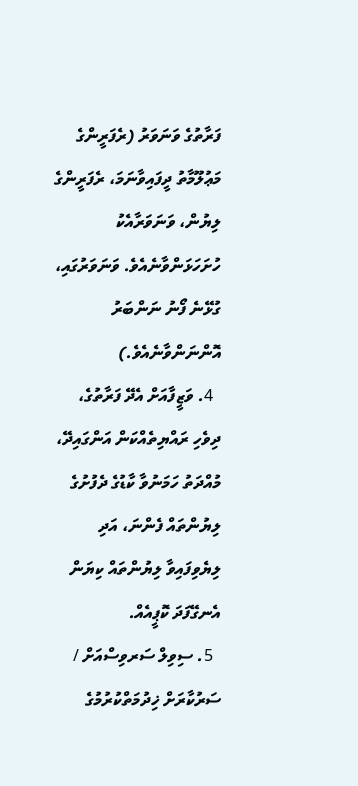ފަރާތުގެ ވަނަވަރު (ރެފަރީންގެ މަޢުލޫމާތު ދީފައިވާނަމަ، ރެފަރީންގެ ލިޔުން، ވަނަވަރާއެކު ހުށަހަޅަންވާނެއެވެ. ވަނަވަރުގައި، ގުޅޭނެ ފޯނު ނަންބަރު އޮންނަންވާނެއެވެ.)
  4. ވަޒީފާއަށް އެދޭ ފަރާތުގެ، ދިވެހި ރައްޔިތެއްކަން އަންގައިދޭ، މުއްދަތު ހަމަނުވާ ކާޑުގެ ދެފުށުގެ ލިޔުންތައް ފެންނަ، އަދި ލިޔެވިފައިވާ ލިޔުންތައް ކިޔަން އެނގޭފަދަ ކޮޕީއެއް.
  5. ސިވިލް ސަރވިސްއަށް / ސަރުކާރަށް ޚިދުމަތްކުރުމުގެ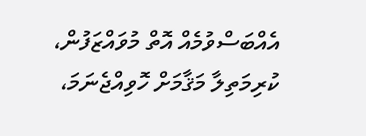އެއްބަސްވުމެއް އޮތް މުވައްޒަފުން، ކުރިމަތިލާ މަޤާމަށް ހޮވިއްޖެނަމަ،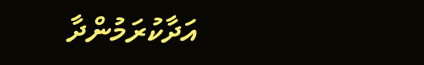އަދާކުރަމުންދާ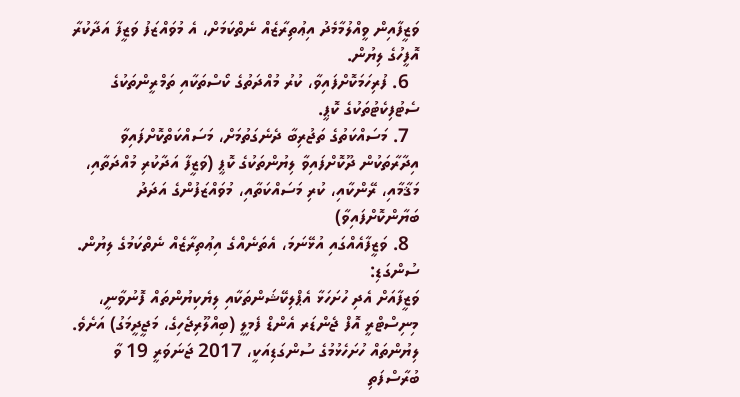ވަޒީފާއިން ވީއްލުމާމެދު އިޢުތިރާޒެއް ނެތްކަމަށް، އެ މުވައްޒަފު ވަޒީފާ އަދާކުރާ އޮފީހުގެ ލިޔުން.
  6. ފުރިހަމަކޮށްފައިވާ، ކުރު މުއްދަތުގެ ކޯސްތަކާއި ތަމްރީންތަކުގެ ސެޓުފިކެޓުތަކުގެ ކޮޕީ.
  7. މަސައްކަތުގެ ތަޖުރިބާ ދެނެގަތުމަށް، މަސައްކަތްކޮށްފައިވާ އިދާރާތަކުން ދޫކޮށްފައިވާ ލިޔުންތަކުގެ ކޮޕީ (ވަޒީފާ އަދާކުރި މުއްދަތާއި، މަޤާމާއި، ރޭންކާއި، ކުރި މަސައްކަތާއި، މުވައްޒަފުންގެ އަދަދު ބަޔާންކޮށްފައިވާ)
  8. ވަޒީފާއެއްގައި އުޅޭނަމަ، އެތަނެއްގެ އިޢުތިރާޒެއް ނެތްކަމުގެ ލިޔުން.
ސުންގަޑި:
ވަޒީފާއަށް އެދި ހުށަހަޅާ އެޕްލިކޭޝަންތަކާއި ލިޔެކިޔުންތައް ފޮނުވާނީ، މިނިސްޓްރީ އޮފް ޖެންޑަރ އެންޑް ފެމިލީ (ބިއްލޫރިޖެހިގެ، މަޖީދީމަގު) އަށެވެ. ލިޔުންތައް ހުށަހެޅުމުގެ ސުންގަޑިއަކީ، 2017 ޖަނަވަރީ 19 ވާ ބުރާސްފަތި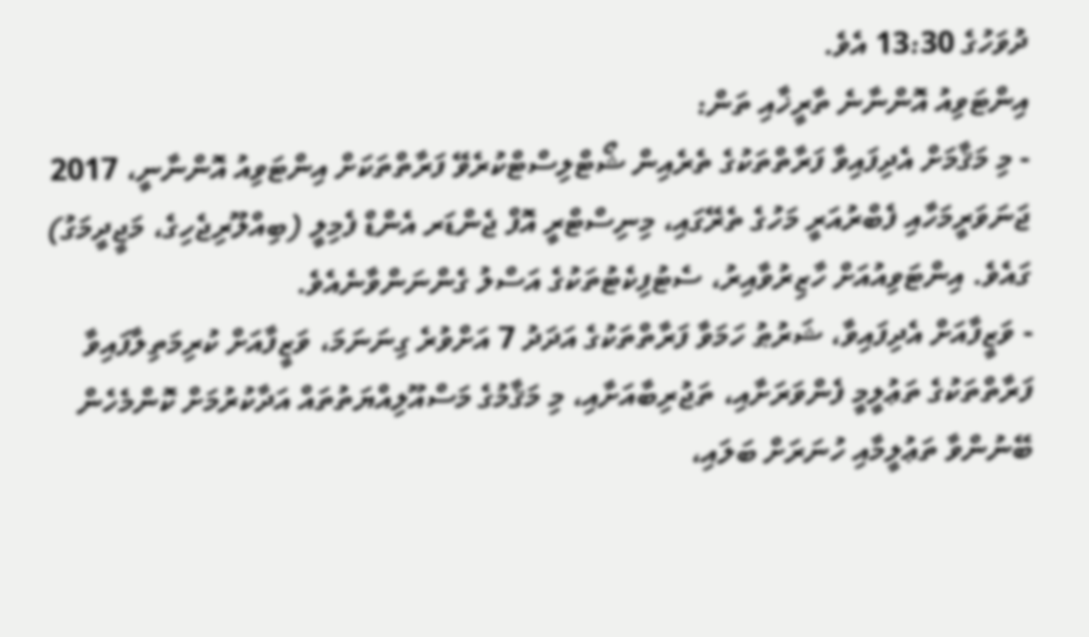ދުވަހުގެ 13:30 އެވެ.
އިންޓަވިއު އޮންނާނެ ތާރީޚާއި ތަން:
- މި މަޤާމަށް އެދިފައިވާ ފަރާތްތަކުގެ ތެރެއިން ޝޯޓްލިސްޓްކުރެވޭ ފަރާތްތަކަށް އިންޓަވިއު އޮންނާނީ، 2017 ޖަނަވަރީމަހާއި ފެބްރުއަރީ މަހުގެ ތެރޭގައި، މިނިސްޓްރީ އޮފް ޖެންޑަރ އެންޑް ފެމިލީ (ބިއްލޫރިޖެހިގެ، މަޖީދީމަގު) ގައެވެ. އިންޓަވިއުއަށް ހާޒިރުވާއިރު، ސެޓުފިކެޓުތަކުގެ އަސްލު ގެންނަންވާނެއެވެ.
- ވަޒީފާއަށް އެދިފައިވާ، ޝަރުޠު ހަމަވާ ފަރާތްތަކުގެ އަދަދު 7 އަށްވުރެ ގިނަނަމަ، ވަޒީފާއަށް ކުރިމަތިލާފައިވާ ފަރާތްތަކުގެ ތަޢުލީމީ ފެންވަރަށާއި، ތަޖުރިބާއަށާއި، މި މަޤާމުގެ މަސްއޫލިއްޔަތުތައް އަދާކުރުމަށް ކޮންމެހެން ބޭނުންވާ ތަޢުލީމާއި ހުނަރަށް ބަލައި،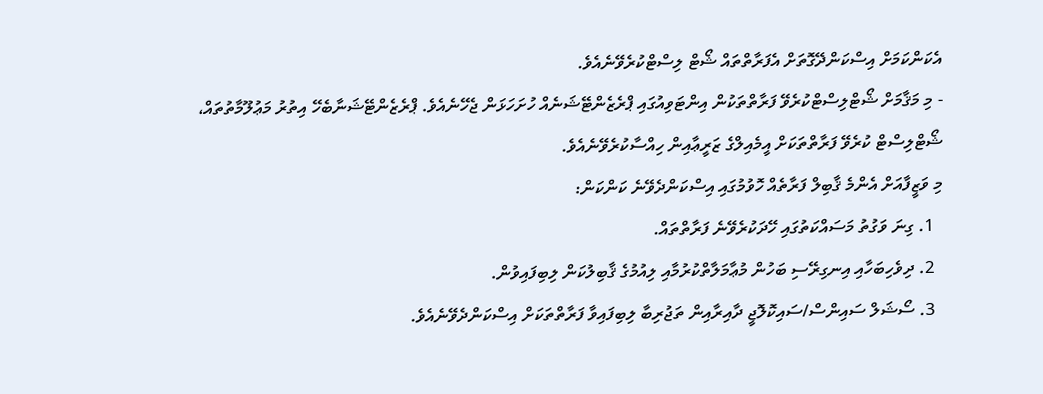އެކަންކަމަށް އިސްކަންދޭގޮތަށް އެފަރާތްތައް ޝޯޓް ލިސްޓްކުރެވޭނެއެވެ.
- މި މަޤާމަށް ޝޯޓްލިސްޓްކުރެވޭ ފަރާތްތަކުން އިންޓަވިއުގައި ޕްރެޒެންޓޭޝަނެއް ހުށަހަޅަން ޖެހޭނެއެވެ. ޕްރެޒެންޓޭޝަނާބެހޭ އިތުރު މަޢުލޫމާތުތައް، ޝޯޓްލިސްޓް ކުރެވޭ ފަރާތްތަކަށް އީމެއިލްގެ ޒަރީޢާއިން ހިއްސާކުރެވޭނެއެވެ.
މި ވަޒީފާއަށް އެންމެ ޤާބިލް ފަރާތެއް ހޮވުމުގައި އިސްކަންދެވޭނެ ކަންކަން:
  1. ގިނަ ވަގުތު މަސައްކަތުގައި ހޭދަކުރެވޭނެ ފަރާތްތައް.
  2. ދިވެހިބަހާއި އިނގިރޭސި ބަހުން މުޢާމަލާތްކުރުމާއި ލިއުމުގެ ޤާބިލުކަން ލިބިފައިވުން.
  3. ސޯޝަލް ސައިންސް/ސައިކޮލޮޖީ ދާއިރާއިން ތަޖުރިބާ ލިބިފައިވާ ފަރާތްތަކަށް އިސްކަންދެވޭނެއެވެ.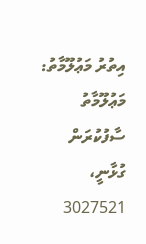އިތުރު މަޢުލޫމާތު:
މަޢުލޫމާތު ސާފުކުރަން ގުޅާނީ، 3027521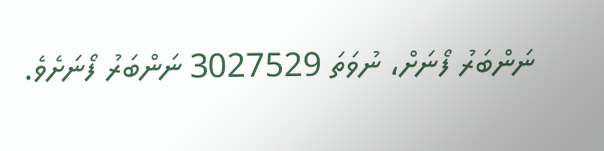ނަންބަރު ފޯނަށް، ނުވަތަ 3027529 ނަންބަރު ފޯނަށެވެ.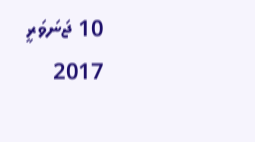10 ޖަނަވަރީ 2017